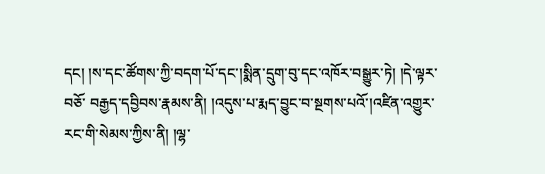དང། །ས་དང་ཚོགས་ཀྱི་བདག་པོ་དང་།སྨིན་དྲུག་བུ་དང་འཁོར་བསྒྱུར་ཏེ། །དེ་ལྟར་བཅོ་ བརྒྱད་དབྱིབས་རྣམས་ནི། །འདུས་པ་རྨད་བྱུང་བ་སྔགས་པའོ་།འཛིན་འགྱུར་རང་གི་སེམས་ཀྱིས་ནི། །ལྷ་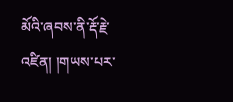མོའི་ཞབས་ནི་རྡོ་རྗེ་འཛིན། །གཡས་པར་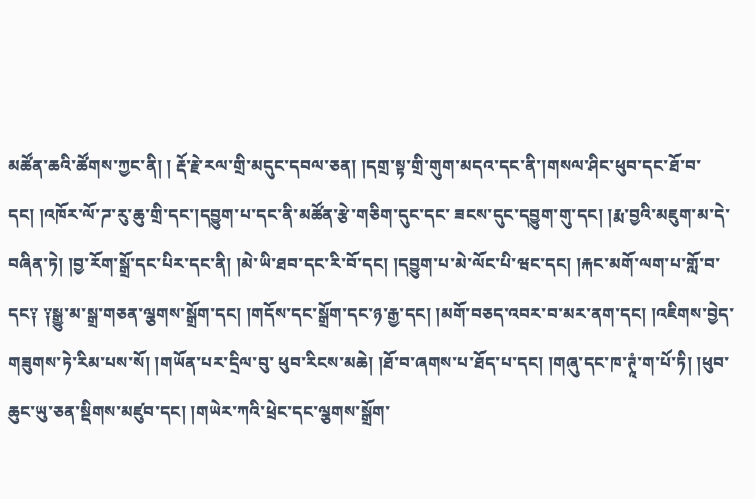མཚོན་ཆའི་ཚོགས་ཀྱང་ནི། ། རྡོ་རྗེ་རལ་གྲི་མདུང་དབལ་ཅན། །དགྲ་སྟ་གྲི་གུག་མདའ་དང་ནི་།གསལ་ཤིང་ཕུབ་དང་ཐོ་བ་དང། །འཁོར་ལོ་ཌ་རུ་ཆུ་གྲི་དང་།དབྱུག་པ་དང་ནི་མཚོན་རྩེ་གཅིག་དུང་དང་ ཟངས་དུང་དབྱུག་གུ་དང། །རྨ་བྱའི་མཇུག་མ་དེ་བཞིན་ཏེ། །བྱ་རོག་སྒྲོ་དང་པིར་དང་ནི། །མེ་ཡི་ཐབ་དང་རི་བོ་དང། །དབྱུག་པ་མེ་ལོང་པི་ཝང་དང། །རྐང་མགོ་ལག་པ་གློ་བ་ དང༑ ༑སྒྱུ་མ་སྒྲ་གཅན་ལྕགས་སྒྲོག་དང། །གདོས་དང་སྒྲོག་དང་ཉ་རྒྱ་དང། །མགོ་བཅད་འབར་བ་མར་ནག་དང། །འཇིགས་བྱེད་གཟུགས་ཏེ་རིམ་པས་སོ། །གཡོན་པར་དྲིལ་བུ་ ཕུབ་རིངས་མཆེ། །ཐོ་བ་ཞགས་པ་ཐོད་པ་དང། །གཞུ་དང་ཁ་ཊཱཾ་ག་པོ་ཏི། །ཕུབ་ཆུང་ཡུ་ཅན་སྡིགས་མཛུབ་དང། །གཡེར་ཀའི་ཕྲེང་དང་ལྕགས་སྒྲོག་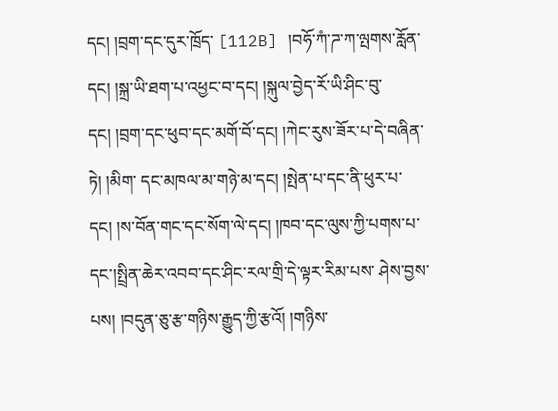དང། །བྲག་དང་དུར་ཁྲོད་ [112B] །བཧོ་ཀཾ་ཌ་ཀ་ལྤགས་རློན་དང། །སྐྲ་ཡི་ཐག་པ་འཕྱང་བ་དང། །སྐུལ་བྱེད་རོ་ཡི་ཤིང་བུ་དང། །བྲག་དང་ཕུབ་དང་མགོ་བོ་དང། །ཀེང་རུས་ཟོར་པ་དེ་བཞིན་ཏེ། །མིག་ དང་མཁལ་མ་གཉེ་མ་དང། །སྤེན་པ་དང་ནི་ཕུར་པ་དང། །ས་བོན་གང་དང་སོག་ལེ་དང། །ཁབ་དང་ལུས་ཀྱི་པགས་པ་དང་།སྤྲིན་ཆེར་འབབ་དང་ཤིང་རལ་གྲི་དེ་ལྟར་རིམ་པས་ ཤེས་བྱས་པས། །བདུན་ཅུ་རྩ་གཉིས་རྒྱུད་ཀྱི་རྩའོ། །གཉིས་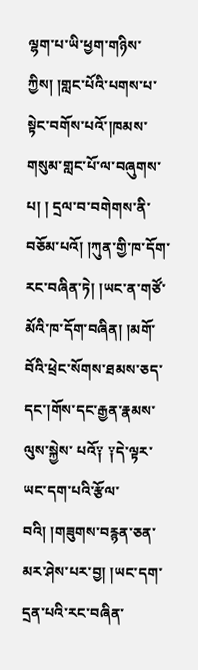ལྷག་པ་ཡི་ཕྱག་གཉིས་ཀྱིས། །གླང་པོའི་པགས་པ་སྟེང་བགོས་པའོ་།ཁམས་གསུམ་གླང་པོ་ལ་བཞུགས་པ། ། དྲལ་བ་བགེགས་ནི་བཅོམ་པའོ། །ཀུན་གྱི་ཁ་དོག་རང་བཞིན་ཏེ། །ཡང་ན་གཙོ་མོའི་ཁ་དོག་བཞིན། །མགོ་བོའི་ཕྲེང་སོགས་ཐམས་ཅད་དང་།གོས་དང་རྒྱན་རྣམས་ལུས་སྐྱེས་ པའོ༑ ༑དེ་ལྟར་ཡང་དག་པའི་རྩོལ་བའི། །གཟུགས་བརྙན་ཅན་མར་ཤེས་པར་བྱ། །ཡང་དག་དྲན་པའི་རང་བཞིན་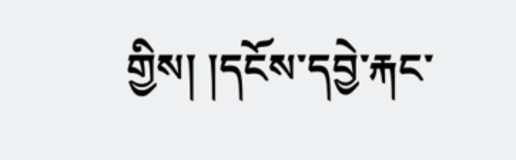གྱིས། །དངོས་དབྱེ་རྐང་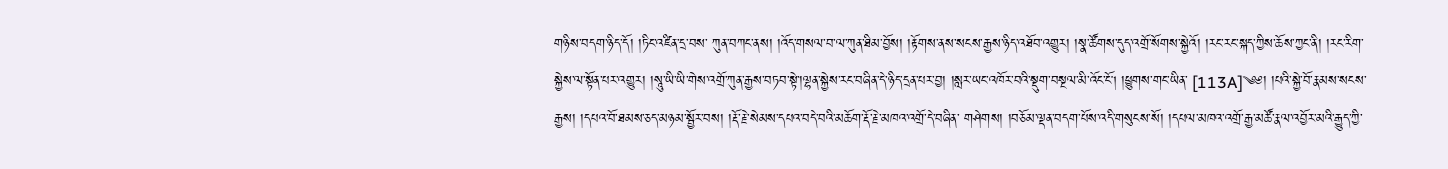གཉིས་བདག་ཉིད་དོ། །ཏིང་འཛིན་དྲ་བས་ ཀུན་བཀང་ནས། །འོད་གསལ་བ་ལ་ཀུན་ཐིམ་བྱོས། །རྟོགས་ནས་སངས་རྒྱས་ཉིད་འཐོབ་འགྱུར། །སྣ་ཚོགས་དུད་འགྲོ་སོགས་སྐྱེའོ། །རང་རང་སྐད་ཀྱིས་ཆོས་ཀྱང་ནི། །རང་རིག་ སྐྱེས་ལ་སྟོན་པར་འགྱུར། །སཱུ་ཡི་ཡི་གེས་འགྲོ་ཀུན་རྒྱས་བཏབ་སྟེ་།ལྷན་སྐྱེས་རང་བཞིན་དེ་ཉིད་དྲན་པར་བྱ། །སླར་ཡང་འཁོར་བའི་སྡུག་བསྔལ་མི་འོང་ངོ། །ཕྱུགས་གང་ཡིན་ [113A]༄༅། །པའི་སྐྱེ་བོ་རྣམས་སངས་རྒྱས། །དཔའ་བོ་ཐམས་ཅད་མཉམ་སྦྱོར་བས། །རྡོ་རྗེ་སེམས་དཔའ་བདེ་བའི་མཆོག་རྡོ་རྗེ་མཁའ་འགྲོ་དེ་བཞིན་ གཤེགས། །བཅོམ་ལྡན་བདག་པོས་འདི་གསུངས་སོ། །དཔལ་མཁའ་འགྲོ་རྒྱ་མཚོ་རྣལ་འབྱོར་མའི་རྒྱུད་ཀྱི་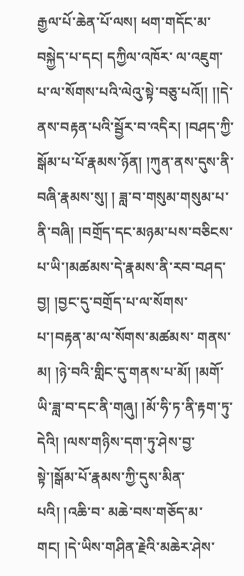རྒྱལ་པོ་ཆེན་པོ་ལས། ཕག་གདོང་མ་བསྐྱེད་པ་དང། དཀྱིལ་འཁོར་ ལ་འཇུག་པ་ལ་སོགས་པའི་ལེའུ་སྟེ་བཅུ་པའོ།། །།དེ་ནས་བརྟན་པའི་སྦྱོར་བ་འདིར། །བཤད་ཀྱི་སྒོམ་པ་པོ་རྣམས་ཉོན། །ཀུན་ནས་དུས་ནི་བཞི་རྣམས་སུ། ། ཟླ་བ་གསུམ་གསུམ་པ་ནི་བཞི། །བགྲོད་དང་མཉམ་པས་བཅིངས་པ་ཡི་།མཚམས་དེ་རྣམས་ནི་རབ་བཤད་བྱ། །བྱང་དུ་བགྲོད་པ་ལ་སོགས་པ་།བརྟན་མ་ལ་སོགས་མཚམས་ གནས་མ། །ཉེ་བའི་གླིང་དུ་གནས་པ་མོ། །མགོ་ཡི་ཟླ་བ་དང་ནི་གཞུ། །མོ་ཧི་ཏ་ནི་རྟག་ཏུ་དེའི། །ལས་གཉིས་དག་ཏུ་ཤེས་བྱ་སྟེ་།སྒོམ་པོ་རྣམས་ཀྱི་དུས་མིན་པའི། །འཆི་བ་ མཆེ་བས་གཅོད་མ་གང། །དེ་ཡིས་གཤིན་རྗེའི་མཆེར་ཤེས་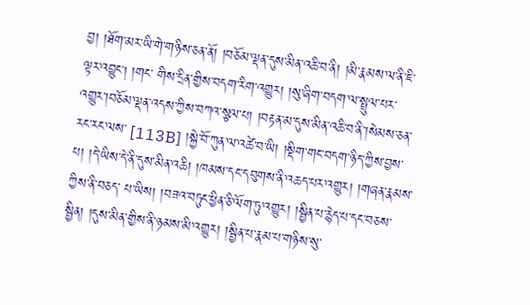བྱ། །ཐོག་མར་ཡི་གེ་གཉིས་ཅན་ནོ། །བཅོམ་ལྡན་དུས་མིན་འཆི་བ་ནི། །མི་རྣམས་ལ་ནི་ཇི་ལྟར་འབྱུང། །གང་ གིས་དྲིན་གྱིས་བདག་རིག་འགྱུར། །སུ་ཞིག་བདག་ལ་སྤྲུལ་པར་འགྱུར་།བཅོམ་ལྡན་འདས་ཀྱིས་བཀའ་སྩལ་པ། །བརྟན་མ་དུས་མིན་འཆི་བ་ནི་།སེམས་ཅན་རང་རང་ལས་ [113B] །སྐྱེ་བོ་ཀུན་ལ་འཚེ་བ་ཡི། །སྡིག་གང་བདག་ཉིད་ཀྱིས་བྱས་པ། །དེ་ཡིས་དེ་ནི་དུས་མིན་འཆི། །ཁམས་དང་དབུགས་ནི་འཆད་པར་འགྱུར། །གཞན་རྣམས་ཀྱིས་ནི་བཅད་ པ་ཡིས། །བཟའ་བཏུང་ཕྱིན་ཅི་ལོག་ཏུ་འགྱུར། །སྦྱིན་པ་རྙེད་པ་དང་བཅས་སྦྱིན། །དུས་མིན་གྱིས་ནི་ཉམས་མི་འགྱུར། །སྦྱིན་པ་རྣམ་པ་གཉིས་སུ་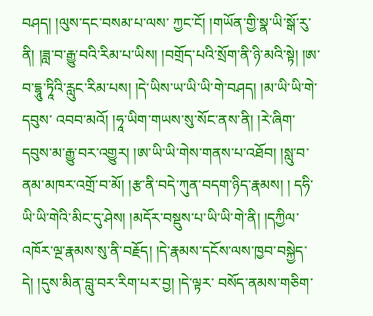བཤད། །ལུས་དང་བསམ་པ་ལས་ ཀྱང་ངོ། །གཡོན་གྱི་སྣ་ཡི་སྒོ་རུ་ནི། །ཟླ་བ་རྒྱུ་བའི་རིམ་པ་ཡིས། །བགྲོད་པའི་སྲོག་ནི་ཉི་མའི་སྟེ། །ཨ་བ་དྷཱུ་ཏཱིའི་རླུང་རིམ་པས། །དེ་ཡིས་ཡ་ཡི་ཡི་གེ་བཤད། །མ་ཡི་ཡི་གེ་དབུས་ འབབ་མའོ། །ཧཱ་ཡིག་གཡས་སུ་སོང་ནས་ནི། །རེ་ཞིག་དབུས་མ་རྒྱུ་བར་འགྱུར། །ཨ་ཡི་ཡི་གེས་གནས་པ་འཐོབ། །སླུ་བ་ནམ་མཁར་འགྲོ་བ་མོ། །རྩ་ནི་བདེ་ཀུན་བདག་ཉིད་རྣམས། ། དཧི་ཡི་ཡི་གེའི་མིང་དུ་ཤེས། །མདོར་བསྡུས་པ་ཡི་ཡི་གེ་ནི། །དཀྱིལ་འཁོར་ལྔ་རྣམས་སུ་ནི་བརྗོད། །དེ་རྣམས་དངོས་ལས་ཁྱབ་བསྐྱེད་དེ། །དུས་མིན་བླུ་བར་རིག་པར་བྱ། །དེ་ལྟར་ བསོད་ནམས་གཅིག་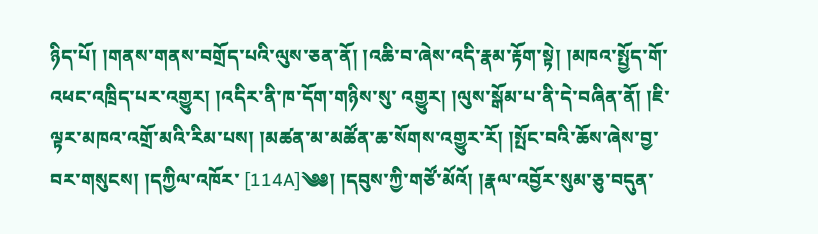ཉིད་པོ། །གནས་གནས་བགྲོད་པའི་ལུས་ཅན་ནོ། །འཆི་བ་ཞེས་འདི་རྣམ་རྟོག་སྟེ། །མཁའ་སྤྱོད་གོ་འཕང་འཁྲིད་པར་འགྱུར། །འདིར་ནི་ཁ་དོག་གཉིས་སུ་ འགྱུར། །ལུས་སྒོམ་པ་ནི་དེ་བཞིན་ནོ། །ཇི་ལྟར་མཁའ་འགྲོ་མའི་རིམ་པས། །མཚན་མ་མཚོན་ཆ་སོགས་འགྱུར་རོ། །སྤོང་བའི་ཆོས་ཞེས་བྱ་བར་གསུངས། །དཀྱིལ་འཁོར་ [114A]༄༅། །དབུས་ཀྱི་གཙོ་མོའོ། །རྣལ་འབྱོར་སུམ་ཅུ་བདུན་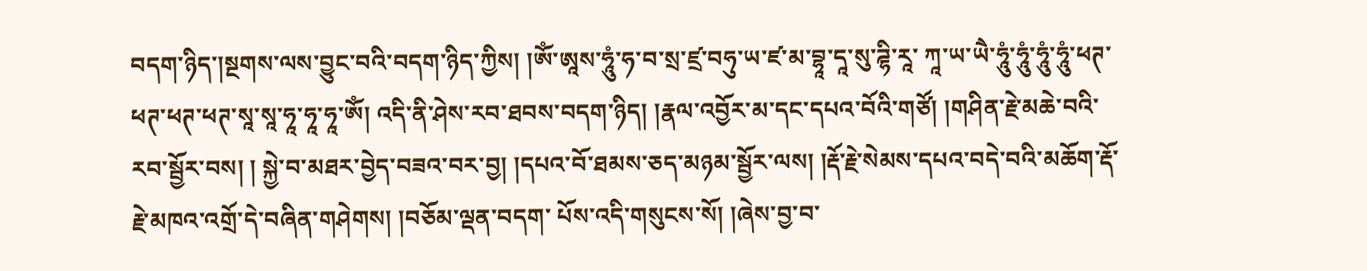བདག་ཉིད་།སྔགས་ལས་བྱུང་བའི་བདག་ཉིད་ཀྱིས། །ཨོཾ་ཨཱས་ཧཱུཾ་ཧ་བ་སྲ་ཛྲ་བཧུ་ཡ་ཛ་མ་བྷཱ་དཱ་སུ་ཌྷི་རཱ་ ཀཱ་ཡ་ཡཻ་ཧཱུཾ་ཧཱུཾ་ཧཱུཾ་ཧཱུཾ་ཕཊ་ཕཊ་ཕཊ་ཕཊ་སཱ་སཱ་ཧཱ་ཧཱ་ཧཱ་ཨོཾ། འདི་ནི་ཤེས་རབ་ཐབས་བདག་ཉིད། །རྣལ་འབྱོར་མ་དང་དཔའ་བོའི་གཙོ། །གཤིན་རྗེ་མཆེ་བའི་རབ་སྦྱོར་བས། ། སྐྱེ་བ་མཐར་བྱེད་བཟའ་བར་བྱ། །དཔའ་བོ་ཐམས་ཅད་མཉམ་སྦྱོར་ལས། །རྡོ་རྗེ་སེམས་དཔའ་བདེ་བའི་མཆོག་རྡོ་རྗེ་མཁའ་འགྲོ་དེ་བཞིན་གཤེགས། །བཅོམ་ལྡན་བདག་ པོས་འདི་གསུངས་སོ། །ཞེས་བྱ་བ་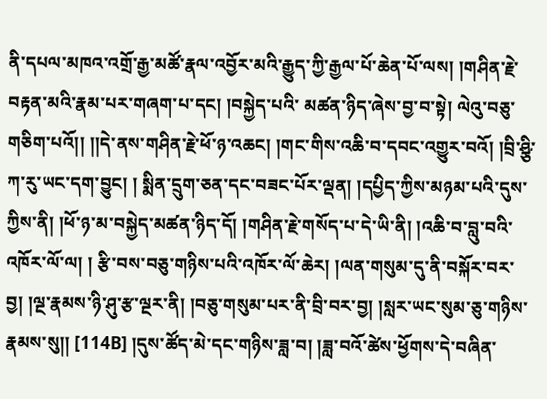ནི་དཔལ་མཁའ་འགྲོ་རྒྱ་མཚོ་རྣལ་འབྱོར་མའི་རྒྱུད་ཀྱི་རྒྱལ་པོ་ཆེན་པོ་ལས། །གཤིན་རྗེ་བརྟན་མའི་རྣམ་པར་གཞག་པ་དང། །བསྐྱེད་པའི་ མཚན་ཉིད་ཞེས་བྱ་བ་སྟེ། ལེའུ་བཅུ་གཅིག་པའོ།། །།དེ་ནས་གཤིན་རྗེ་ཕོ་ཉ་འཆང། །གང་གིས་འཆི་བ་དབང་འགྱུར་བའོ། །བྲི་ཤྩི་ཀ་རུ་ཡང་དག་བྱུང། ། སྨིན་དྲུག་ཅན་དང་བཟང་པོར་ལྡན། །དཔྱིད་ཀྱིས་མཉམ་པའི་དུས་ཀྱིས་ནི། །ཕོ་ཉ་མ་བསྐྱེད་མཚན་ཉིད་དོ། །གཤིན་རྗེ་གསོད་པ་དེ་ཡི་ནི། །འཆི་བ་བླུ་བའི་འཁོར་ལོ་ལ། ། རྩི་བས་བཅུ་གཉིས་པའི་འཁོར་ལོ་ཆེར། །ལན་གསུམ་དུ་ནི་བསྐོར་བར་བྱ། །ལྔ་རྣམས་ཉི་ཤུ་རྩ་ལྔར་ནི། །བཅུ་གསུམ་པར་ནི་བྲི་བར་བྱ། །སླར་ཡང་སུམ་ཅུ་གཉིས་རྣམས་སུ།། [114B] །དུས་ཚོད་མེ་དང་གཉིས་ཟླ་བ། །ཟླ་བའོ་ཚེས་ཕྱོགས་དེ་བཞིན་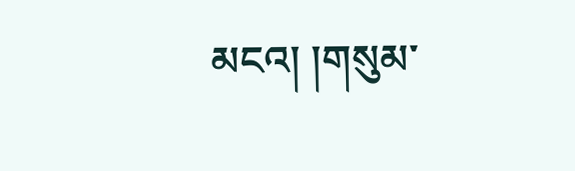མངའ། །གསུམ་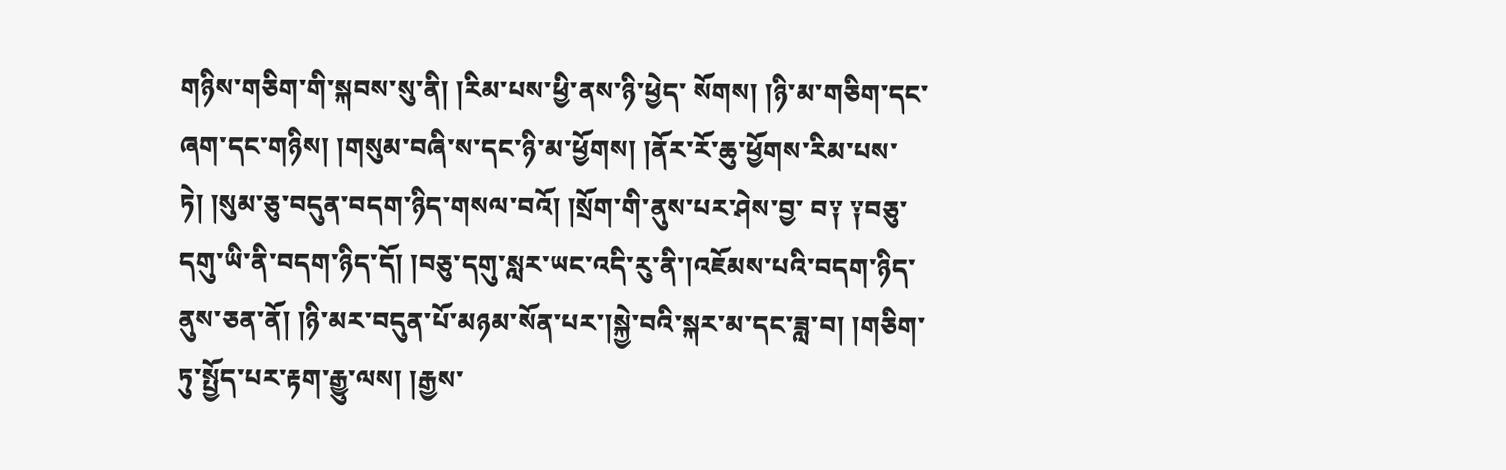གཉིས་གཅིག་གི་སྐབས་སུ་ནི། །རིམ་པས་ཕྱི་ནས་ཉི་ཕྱེད་ སོགས། །ཉི་མ་གཅིག་དང་ཞག་དང་གཉིས། །གསུམ་བཞི་ས་དང་ཉི་མ་ཕྱོགས། །ནོར་རོ་ཆུ་ཕྱོགས་རིམ་པས་ཏེ། །སུམ་ཅུ་བདུན་བདག་ཉིད་གསལ་བའོ། །སྲོག་གི་ནུས་པར་ཤེས་བྱ་ བ༑ ༑བཅུ་དགུ་ཡི་ནི་བདག་ཉིད་དོ། །བཅུ་དགུ་སླར་ཡང་འདི་རུ་ནི་།འཇོམས་པའི་བདག་ཉིད་ནུས་ཅན་ནོ། །ཉི་མར་བདུན་པོ་མཉམ་སོན་པར་།སྐྱེ་བའི་སྐར་མ་དང་ཟླ་བ། །གཅིག་ ཏུ་སྤྱོད་པར་རྟག་རྒྱུ་ལས། །རྒྱས་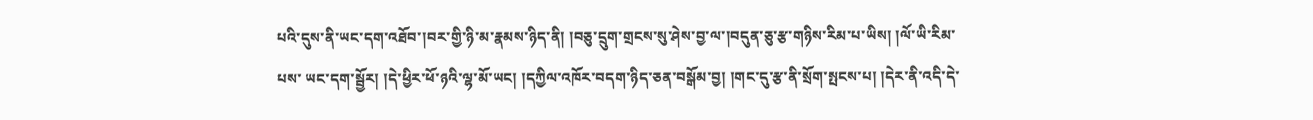པའི་དུས་ནི་ཡང་དག་འཐོབ་།བར་གྱི་ཉི་མ་རྣམས་ཉིད་ནི། །བཅུ་དྲུག་གྲངས་སུ་ཤེས་བྱ་ལ་།བདུན་ཅུ་རྩ་གཉིས་རིམ་པ་ཡིས། །ལོ་ཡི་རིམ་པས་ ཡང་དག་སྦྱོར། །དེ་ཕྱིར་ཕོ་ཉའི་ལྷ་མོ་ཡང། །དཀྱིལ་འཁོར་བདག་ཉིད་ཅན་བསྒོམ་བྱ། །གང་དུ་རྩ་ནི་སྲོག་སྤངས་པ། །དེར་ནི་འདི་དེ་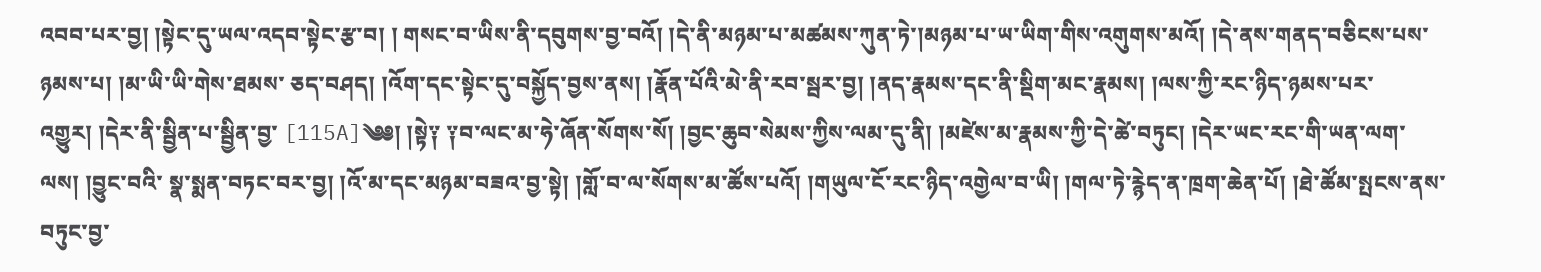འབབ་པར་བྱ། །སྟེང་དུ་ཡལ་འདབ་སྟེང་རྩ་བ། ། གསང་བ་ཡིས་ནི་དབུགས་བྱ་བའོ། །དེ་ནི་མཉམ་པ་མཚམས་ཀུན་ཏེ་།མཉམ་པ་ཡ་ཡིག་གིས་འགུགས་མའོ། །དེ་ནས་གནད་བཅིངས་པས་ཉམས་པ། །མ་ཡི་ཡི་གེས་ཐམས་ ཅད་བཤད། །འོག་དང་སྟེང་དུ་བསྐྱོད་བྱས་ནས། །རྣོན་པོའི་མེ་ནི་རབ་སྦར་བྱ། །ནད་རྣམས་དང་ནི་སྡིག་མང་རྣམས། །ལས་ཀྱི་རང་ཉིད་ཉམས་པར་འགྱུར། །དེར་ནི་སྦྱིན་པ་སྦྱིན་བྱ་ [115A]༄༅། །སྟེ༑ ༑བ་ལང་མ་ཧེ་ཞོན་སོགས་སོ། །བྱང་ཆུབ་སེམས་ཀྱིས་ལམ་དུ་ནི། །མཛེས་མ་རྣམས་ཀྱི་དེ་ཚེ་བཏུང། །དེར་ཡང་རང་གི་ཡན་ལག་ལས། །བྱུང་བའི་ སྣ་སྨན་བཏང་བར་བྱ། །འོ་མ་དང་མཉམ་བཟའ་བྱ་སྟེ། །གློ་བ་ལ་སོགས་མ་ཚོས་པའོ། །གཡུལ་ངོ་རང་ཉིད་འགྱེལ་བ་ཡི། །གལ་ཏེ་རྙེད་ན་ཁྲག་ཆེན་པོ། །ཐེ་ཚོམ་སྤངས་ནས་ བཏུང་བྱ་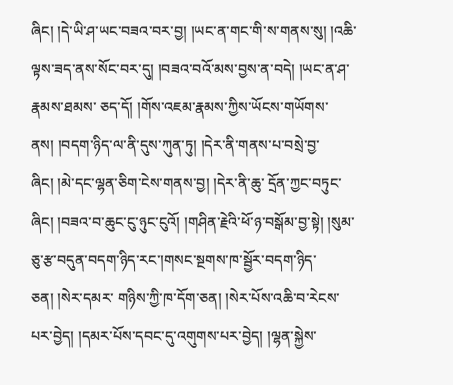ཞིང། །དེ་ཡི་ཤ་ཡང་བཟའ་བར་བྱ། །ཡང་ན་གང་གི་ས་གནས་སུ། །འཆི་ལྟས་ཟད་ནས་སོང་བར་དུ། །བཟའ་བའོ་མས་བྱས་ན་བདེ། །ཡང་ན་ཤ་རྣམས་ཐམས་ ཅད་དོ། །གོས་འཇམ་རྣམས་ཀྱིས་ཡོངས་གཡོགས་ནས། །བདག་ཉིད་ལ་ནི་དུས་ཀུན་ཏུ། །དེར་ནི་གནས་པ་བསྲེ་བྱ་ཞིང། །མེ་དང་ལྷན་ཅིག་ངེས་གནས་བྱ། །དེར་ནི་ཆུ་ དྲོན་ཀྱང་བཏུང་ཞིང། །བཟའ་བ་ཆུང་ངུ་ཉུང་ངུའོ། །གཤིན་རྗེའི་ཕོ་ཉ་བསྒོམ་བྱ་སྟེ། །སུམ་ཅུ་རྩ་བདུན་བདག་ཉིད་རང་།གསང་སྔགས་ཁ་སྦྱོར་བདག་ཉིད་ཅན། །སེར་དམར་ གཉིས་ཀྱི་ཁ་དོག་ཅན། །སེར་པོས་འཆི་བ་རེངས་པར་བྱེད། །དམར་པོས་དབང་དུ་འགུགས་པར་བྱེད། །ལྷན་སྐྱེས་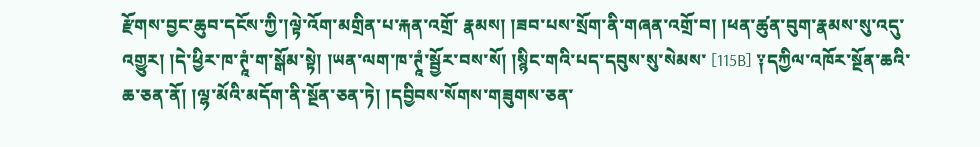རྫོགས་བྱང་ཆུབ་དངོས་ཀྱི་།ལྟེ་འོག་མགྲིན་པ་རྐན་འགྲོ་ རྣམས། །ཟབ་པས་སྲོག་ནི་གཞན་འགྲོ་བ། །ཕན་ཚུན་བུག་རྣམས་སུ་འདུ་འགྱུར། །དེ་ཕྱིར་ཁ་ཊཱཾ་ག་སྒོམ་སྟེ། །ཡན་ལག་ཁ་ཊཱཾ་སྦྱོར་བས་སོ། །སྙིང་གའི་པད་དབུས་སུ་སེམས་ [115B] ༑དཀྱིལ་འཁོར་སྔོན་ཆའི་ཆ་ཅན་ནོ། །ལྷ་མོའི་མདོག་ནི་སྔོན་ཅན་ཏེ། །དབྱིབས་སོགས་གཟུགས་ཅན་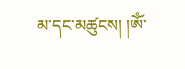མ་དང་མཚུངས། །ཨོཾ་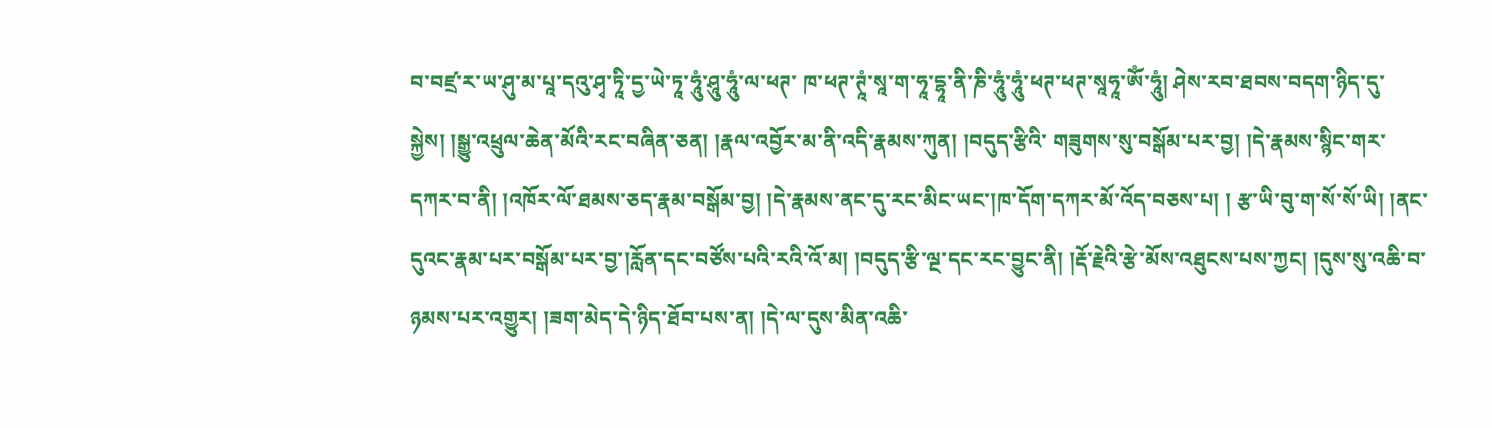བ་བཛྲ་ར་ཡ་ཤུ་མ་པཱ་དའུ་ཤྭ་ཏཱི་དྱ་ཡེ་ཏཱ་ཧཱུཾ་ཤཱུ་ཧཱུཾ་ལ་ཕཊ་ ཁ་ཕཊ་ཊཱཾ་སཱ་ག་ཧཱ་དྷཱ་ནི་ཎི་ཧཱུཾ་ཧཱུཾ་ཕཊ་ཕཊ་སཱཧཱ་ཨོཾ་ཧཱུཾ། ཤེས་རབ་ཐབས་བདག་ཉིད་དུ་སྐྱེས། །སྒྱུ་འཕྲུལ་ཆེན་མོའི་རང་བཞིན་ཅན། །རྣལ་འབྱོར་མ་ནི་འདི་རྣམས་ཀུན། །བདུད་རྩིའི་ གཟུགས་སུ་བསྒོམ་པར་བྱ། །དེ་རྣམས་སྙིང་གར་དཀར་བ་ནི། །འཁོར་ལོ་ཐམས་ཅད་རྣམ་བསྒོམ་བྱ། །དེ་རྣམས་ནང་དུ་རང་མིང་ཡང་།ཁ་དོག་དཀར་མོ་འོད་བཅས་པ། ། རྩ་ཡི་བུ་ག་སོ་སོ་ཡི། །ནང་དུའང་རྣམ་པར་བསྒོམ་པར་བྱ་།རློན་དང་བཙོས་པའི་རའི་འོ་མ། །བདུད་རྩི་ལྔ་དང་རང་བྱུང་ནི། །རྡོ་རྗེའི་རྩེ་མོས་འཐུངས་པས་ཀྱང། །དུས་སུ་འཆི་བ་ ཉམས་པར་འགྱུར། །ཟག་མེད་དེ་ཉིད་ཐོབ་པས་ན། །དེ་ལ་དུས་མིན་འཆི་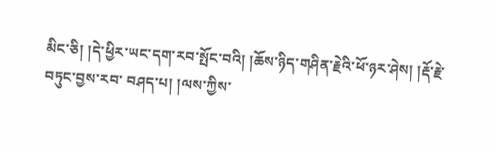མིང་ཅི། །དེ་ཕྱིར་ཡང་དག་རབ་སྤོང་བའི། །ཆོས་ཉིད་གཤིན་རྗེའི་ཕོ་ཉར་ཤེས། །རྡོ་རྗེ་བཏུང་བྱས་རབ་ བཤད་པ། །ལས་ཀྱིས་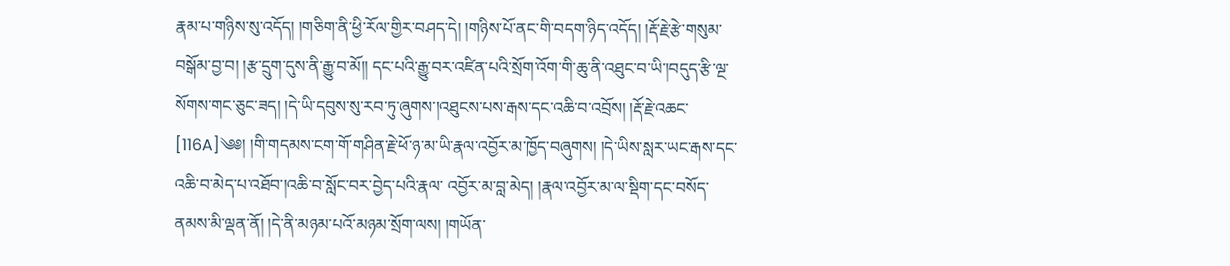རྣམ་པ་གཉིས་སུ་འདོད། །གཅིག་ནི་ཕྱི་རོལ་གྱིར་བཤད་དེ། །གཉིས་པོ་ནང་གི་བདག་ཉིད་འདོད། །རྡོ་རྗེ་རྩེ་གསུམ་བསྒོམ་བྱ་བ། །རྩ་དྲུག་དུས་ནི་རྒྱུ་བ་མོ།། དང་པའི་རྒྱུ་བར་འཛིན་པའི་སྲོག་འོག་གི་ཆུ་ནི་འཐུང་བ་ཡི་།བདུད་རྩི་ལྔ་སོགས་གང་ཅུང་ཟད། །དེ་ཡི་དབུས་སུ་རབ་ཏུ་ཞུགས་།འཐུངས་པས་རྒས་དང་འཆི་བ་འབྲོས། །རྡོ་རྗེ་འཆང་ [116A]༄༅། །གི་གདམས་ངག་གོ་གཤིན་རྗེ་ཕོ་ཉ་མ་ཡི་རྣལ་འབྱོར་མ་ཁྱོད་བཞུགས། །དེ་ཡིས་སླར་ཡང་རྒས་དང་འཆི་བ་མེད་པ་འཐོབ་།འཆི་བ་སློང་བར་བྱེད་པའི་རྣལ་ འབྱོར་མ་བླ་མེད། །རྣལ་འབྱོར་མ་ལ་སྡིག་དང་བསོད་ནམས་མི་ལྡན་ནོ། །དེ་ནི་མཉམ་པའོ་མཉམ་སྲོག་ལས། །གཡོན་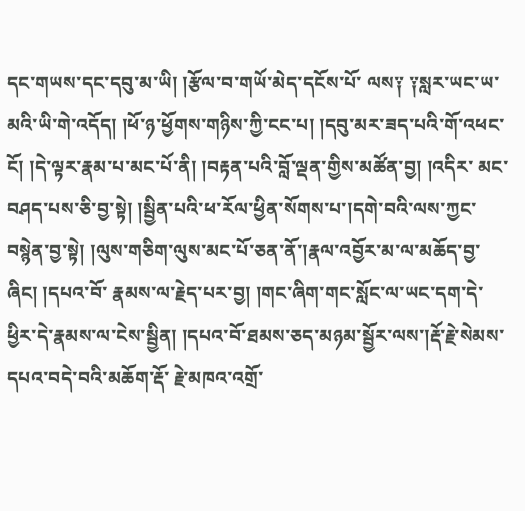དང་གཡས་དང་དབུ་མ་ཡི། །རྩོལ་བ་གཡོ་མེད་དངོས་པོ་ ལས༑ ༑སླར་ཡང་ཡ་མའི་ཡི་གེ་འདོད། །ཕོ་ཉ་ཕྱོགས་གཉིས་ཀྱི་ངང་པ། །དབུ་མར་ཟད་པའི་གོ་འཕང་ངོ། །དེ་ལྟར་རྣམ་པ་མང་པོ་ནི། །བརྟན་པའི་བློ་ལྡན་གྱིས་མཚོན་བྱ། །འདིར་ མང་བཤད་པས་ཅི་བྱ་སྟེ། །སྦྱིན་པའི་ཕ་རོལ་ཕྱིན་སོགས་པ་།དགེ་བའི་ལས་ཀྱང་བསྙེན་བྱ་སྟེ། །ལུས་གཅིག་ལུས་མང་པོ་ཅན་ནོ་།རྣལ་འབྱོར་མ་ལ་མཆོད་བྱ་ཞིང། །དཔའ་བོ་ རྣམས་ལ་རྗེད་པར་བྱ། །གང་ཞིག་གང་སློང་ལ་ཡང་དག་དེ་ཕྱིར་དེ་རྣམས་ལ་ངེས་སྦྱིན། །དཔའ་བོ་ཐམས་ཅད་མཉམ་སྦྱོར་ལས་།རྡོ་རྗེ་སེམས་དཔའ་བདེ་བའི་མཆོག་རྡོ་ རྗེ་མཁའ་འགྲོ་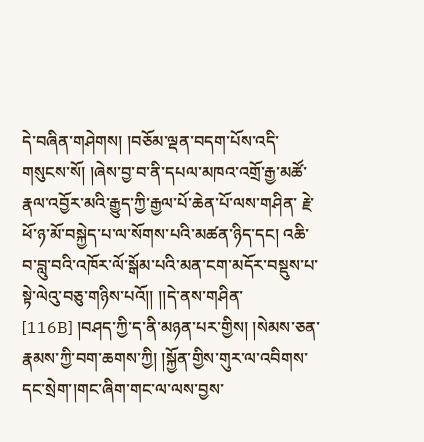དེ་བཞིན་གཤེགས། །བཅོམ་ལྡན་བདག་པོས་འདི་གསུངས་སོ། །ཞེས་བྱ་བ་ནི་དཔལ་མཁའ་འགྲོ་རྒྱ་མཚོ་རྣལ་འབྱོར་མའི་རྒྱུད་ཀྱི་རྒྱལ་པོ་ཆེན་པོ་ལས་གཤིན་ རྗེ་ཕོ་ཉ་མོ་བསྐྱེད་པ་ལ་སོགས་པའི་མཚན་ཉིད་དང། འཆི་བ་བླུ་བའི་འཁོར་ལོ་སྒོམ་པའི་མན་ངག་མདོར་བསྡུས་པ་སྟེ་ལེའུ་བཅུ་གཉིས་པའོ།། །།དེ་ནས་གཤིན་ [116B] །བཤད་ཀྱི་ད་ནི་མཉན་པར་གྱིས། །སེམས་ཅན་རྣམས་ཀྱི་བག་ཆགས་ཀྱི། །སྐྱོན་གྱིས་གུར་ལ་འབིགས་དང་སྲེག་།གང་ཞིག་གང་ལ་ལས་བྱས་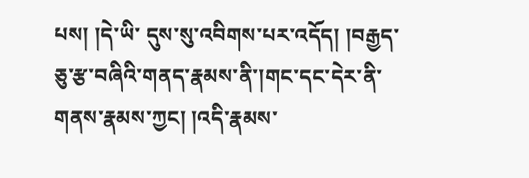པས། །དེ་ཡི་ དུས་སུ་འབིགས་པར་འདོད། །བརྒྱད་ཅུ་རྩ་བཞིའི་གནད་རྣམས་ནི་།གང་དང་དེར་ནི་གནས་རྣམས་ཀྱང། །འདི་རྣམས་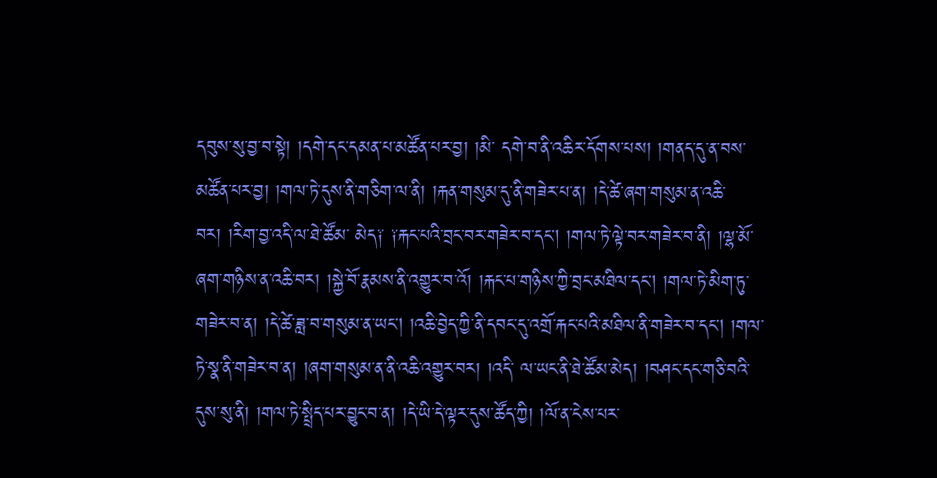དབུས་སུ་བྱ་བ་སྟེ། །དགེ་དང་དམན་པ་མཚོན་པར་བྱ། །མི་ དགེ་བ་ནི་འཆིར་དོགས་པས། །གནད་དུ་ན་བས་མཚོན་པར་བྱ། །གལ་ཏེ་དུས་ནི་གཅིག་ལ་ནི། །རྐན་གསུམ་དུ་ནི་གཟེར་པ་ན། །དེ་ཚེ་ཞག་གསུམ་ན་འཆི་བར། །རིག་བྱ་འདི་ལ་ཐེ་ཚོམ་ མེད༑ ༑རྐང་པའི་བྲང་བར་གཟེར་བ་དང། །གལ་ཏེ་ལྟེ་བར་གཟེར་བ་ནི། །ལྷ་མོ་ཞག་གཉིས་ན་འཆི་བར། །སྐྱེ་བོ་རྣམས་ནི་འགྱུར་བ་འོ། །རྐང་པ་གཉིས་ཀྱི་བྲང་མཐིལ་དང། །གལ་ཏེ་མིག་ཏུ་ གཟེར་བ་ན། །དེ་ཚེ་ཟླ་བ་གསུམ་ན་ཡང། །འཆི་བྱེད་ཀྱི་ནི་དབང་དུ་འགྲོ་རྐང་པའི་མཐིལ་ནི་གཟེར་བ་དང། །གལ་ཏེ་སྣ་ནི་གཟེར་བ་ན། །ཞག་གསུམ་ན་ནི་འཆི་འགྱུར་བར། །འདི་ ལ་ཡང་ནི་ཐེ་ཚོམ་མེད། །བཤང་དང་གཅི་བའི་དུས་སུ་ནི། །གལ་ཏེ་སྤྲིད་པར་བྱུང་བ་ན། །དེ་ཡི་དེ་ལྟར་དུས་ཚོད་ཀྱི། །ལོ་ན་ངེས་པར་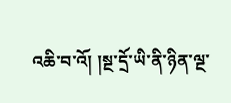འཆི་བ་འོ། །སྔ་དྲོ་ཡི་ནི་ཉིན་ལྔ་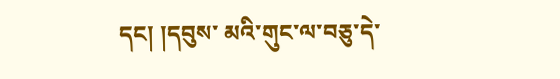དང། །དབུས་ མའི་གུང་ལ་བཅུ་དེ་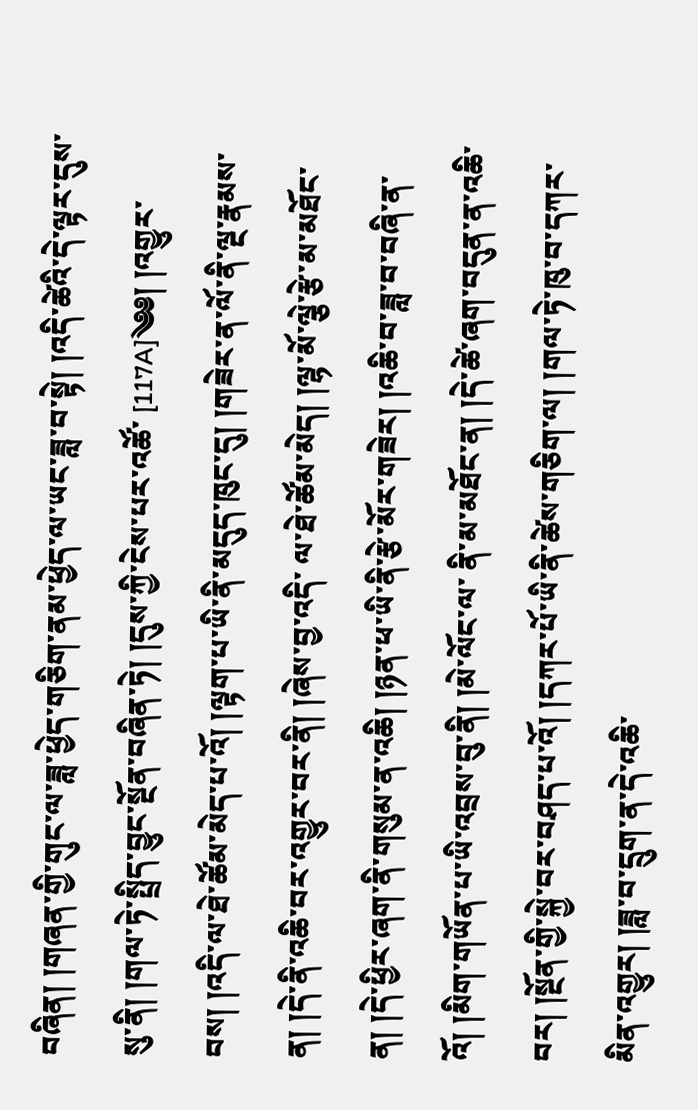བཞིན། །གཞན་གྱི་གུང་ལ་ཟླ་ཕྱེད་གཅིག་ནམ་ཕྱེད་ལ་ཡང་ཟླ་བ་སྟེ། །འདི་ཚེའི་དེ་ལྟར་དུས་སུ་ནི། །གལ་ཏེ་སྤྲིད་བྱུང་སྔོན་བཞིན་ཏེ། །དུས་ཀྱི་ངེས་པར་འཚོ་ [117A]༄༅། །འགྱུར་བས། །འདི་ལ་ཐེ་ཚོམ་མེད་པ་འོ། །ལྟག་པ་ཡི་ནི་མདུད་ཁུང་དུ། །གཟེར་ན་ལོ་ནི་ལྔ་རྣམས་ན། །དེ་ནི་འཆི་བར་འགྱུར་བར་ནི། །ཞེས་བྱ་འདི་ ལ་ཐེ་ཚོམ་མེད། །ལྷ་མོ་ལྕེ་རྩེ་མ་མཐོང་ན། །དེ་ཕྱིར་ཞག་ནི་གསུམ་ན་འཆི། །ཉན་ཕ་ཡི་ནི་རྩེ་མོར་གཟེར། །འཆི་བ་ཟླ་བ་བཞི་ན་འོ། །མིག་གཡོན་པ་ཡི་འབྲས་བུ་ནི། །མེ་ལོང་ལ་ ནི་མ་མཐོང་ན། །དེ་ཚེ་ཞག་བདུན་ན་འཆི་བར། །སྔོན་གྱི་སྐྱེ་བར་བཤད་པ་འོ། །དཀར་པོ་ཡི་ནི་ཚེས་གཅིག་ལ། །གལ་ཏེ་ཁུ་བ་དཀར་མིན་འགྱུར། །ཟླ་བ་དྲུག་ན་དེ་འཆི་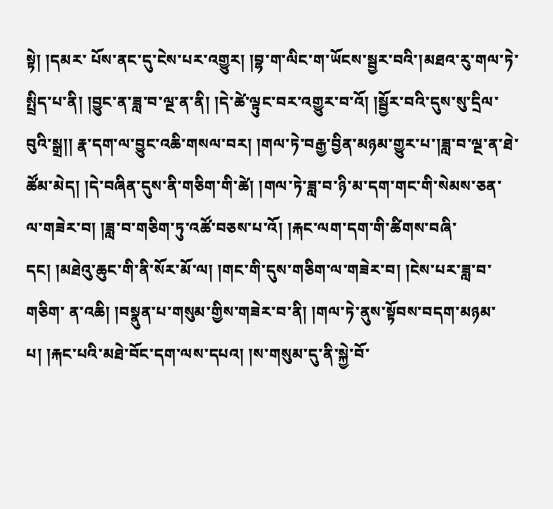སྟེ། །དམར་ པོས་ནང་དུ་ངེས་པར་འགྱུར། །བྷ་ག་ལིང་ག་ཡོངས་སྦྱར་བའི་།མཐའ་རུ་གལ་ཏེ་སྤྲིད་པ་ནི། །བྱུང་ན་ཟླ་བ་ལྔ་ན་ནི། །དེ་ཚེ་ལྟུང་བར་འགྱུར་བ་འོ། །སྦྱོར་བའི་དུས་སུ་དྲིལ་བུའི་སྒྲ།། རྣ་དག་ལ་བྱུང་འཆི་གསལ་བར། །གལ་ཏེ་བརྒྱ་བྱིན་མཉམ་གྱུར་པ་།ཟླ་བ་ལྔ་ན་ཐེ་ཚོམ་མེད། །དེ་བཞིན་དུས་ནི་གཅིག་གི་ཚེ། །གལ་ཏེ་ཟླ་བ་ཉི་མ་དག་གང་གི་སེམས་ཅན་ ལ་གཟེར་བ། །ཟླ་བ་གཅིག་ཏུ་འཚོ་བཅས་པ་འོ། །རྐང་ལག་དག་གི་ཚིགས་བཞི་དང། །མཐེའུ་ཆུང་གི་ནི་སོར་མོ་ལ། །གང་གི་དུས་གཅིག་ལ་གཟེར་བ། །ངེས་པར་ཟླ་བ་གཅིག་ ན་འཆི། །བསྣུན་པ་གསུམ་གྱིས་གཟེར་བ་ནི། །གལ་ཏེ་ནུས་སྟོབས་བདག་མཉམ་པ། །རྐང་པའི་མཐེ་བོང་དག་ལས་དཔའ། །ས་གསུམ་དུ་ནི་སྐྱེ་བོ་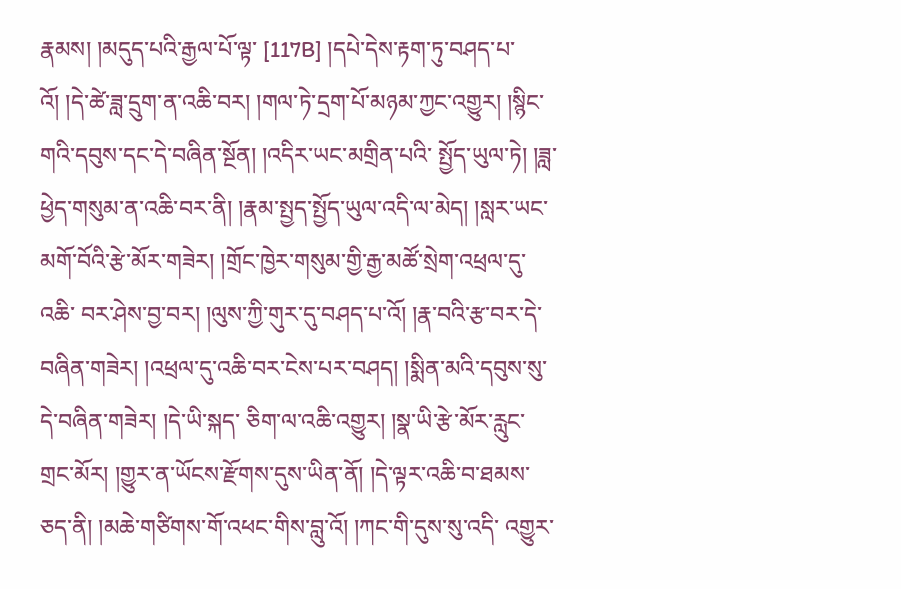རྣམས། །མདུད་པའི་རྒྱལ་པོ་ལྟ་ [117B] །དཔེ་དེས་རྟག་ཏུ་བཤད་པ་འོ། །དེ་ཚེ་ཟླ་དྲུག་ན་འཆི་བར། །གལ་ཏེ་དྲག་པོ་མཉམ་ཀྱང་འགྱུར། །སྙིང་གའི་དབུས་དང་དེ་བཞིན་སྔོན། །འདིར་ཡང་མགྲིན་པའི་ སྤྱོད་ཡུལ་ཏེ། །ཟླ་ཕྱེད་གསུམ་ན་འཆི་བར་ནི། །རྣམ་སྤྱད་སྤྱོད་ཡུལ་འདི་ལ་མེད། །སླར་ཡང་མགོ་བོའི་རྩེ་མོར་གཟེར། །གྲོང་ཁྱེར་གསུམ་གྱི་རྒྱ་མཚོ་སྲེག་འཕྲལ་དུ་འཆི་ བར་ཤེས་བྱ་བར། །ལུས་ཀྱི་གུར་དུ་བཤད་པ་འོ། །རྣ་བའི་རྩ་བར་དེ་བཞིན་གཟེར། །འཕྲལ་དུ་འཆི་བར་ངེས་པར་བཤད། །སྨིན་མའི་དབུས་སུ་དེ་བཞིན་གཟེར། །དེ་ཡི་སྐད་ ཅིག་ལ་འཆི་འགྱུར། །སྣ་ཡི་རྩེ་མོར་རླུང་གྲང་མོར། །གྱུར་ན་ཡོངས་རྫོགས་དུས་ཡིན་ནོ། །དེ་ལྟར་འཆི་བ་ཐམས་ཅད་ནི། །མཆེ་གཙིགས་གོ་འཕང་གིས་བླུ་འོ། །ཀང་གི་དུས་སུ་འདི་ འགྱུར་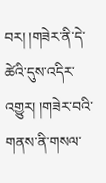བར། །གཟེར་ནི་དེ་ཚེའི་དུས་འདིར་འགྱུར། །གཟེར་བའི་གནས་ནི་གསལ་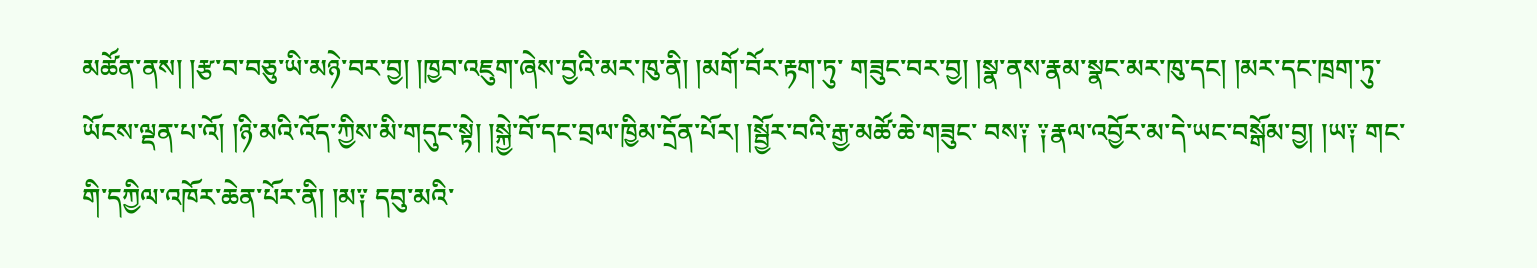མཚོན་ནས། །རྩ་བ་བཅུ་ཡི་མཉེ་བར་བྱ། །ཁྱབ་འཇུག་ཞེས་བྱའི་མར་ཁུ་ནི། །མགོ་བོར་རྟག་ཏུ་ གཟུང་བར་བྱ། །སྣ་ནས་རྣམ་སྣང་མར་ཁུ་དང། །མར་དང་ཁྲག་ཏུ་ཡོངས་ལྡན་པ་འོ། །ཉི་མའི་འོད་ཀྱིས་མི་གདུང་སྟེ། །སྐྱེ་བོ་དང་བྲལ་ཁྱིམ་དྲོན་པོར། །སྦྱོར་བའི་རྒྱ་མཚོ་ཆེ་གཟུང་ བས༑ ༑རྣལ་འབྱོར་མ་དེ་ཡང་བསྒོམ་བྱ། །ཡ༑ གང་གི་དཀྱིལ་འཁོར་ཆེན་པོར་ནི། །མ༑ དབུ་མའི་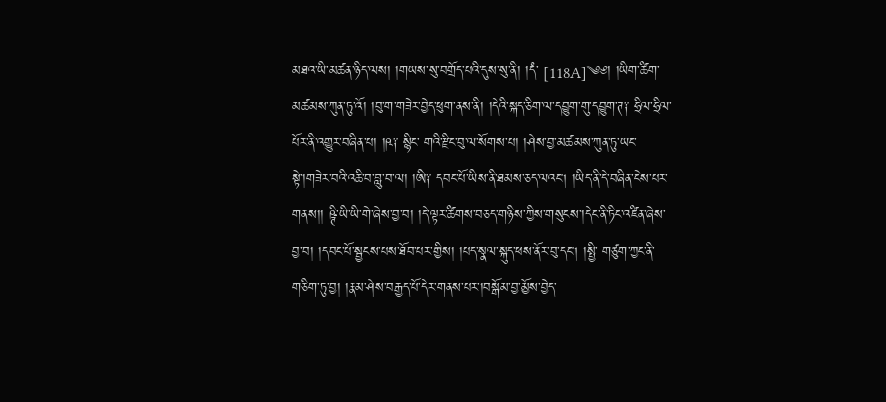མཐའ་ཡི་མཚན་ཉིད་ལས། །གཡས་སུ་བགྲོད་པའི་དུས་སུ་ནི། །དཾ་ [118A]༄༅། །ཡིག་ཚིག་མཚམས་ཀུན་ཏུ་འོ། །བུ་ག་གཟེར་བྱེད་ཕུག་ནས་ནི། །དེའི་སྐད་ཅིག་ལ་དབྱུག་གུ་དབྱུག་ཊ༑ ཧྲིལ་ཧྲིལ་པོར་ནི་འགྱུར་བཞིན་པ། །ཥ༑ སྙིང་ གའི་རྫིང་བུ་ལ་སོགས་པ། །ཤེས་བྱ་མཚམས་ཀུན་ཏུ་ཡང་སྟེ་།གཟེར་བའི་འཆི་བ་བླུ་བ་ལ། །ཨི༑ དབང་པོ་ཡིས་ནི་ཐམས་ཅད་ལའང། །ཡིད་ནི་དེ་བཞིན་ངེས་པར་གནས།། ཥྚི་ཡི་ཡི་གེ་ཞེས་བྱ་བ། །དེ་ལྟར་ཚིགས་བཅད་གཉིས་ཀྱིས་གསུངས་།དེང་ནི་ཏིང་འཛིན་ཞེས་བྱ་བ། །དབང་པོ་སྦྱངས་པས་ཐོབ་པར་གྱིས། །པད་སྣལ་སྐུད་ཕས་ནོར་བུ་དང། །སྤྱི་ གཙུག་ཀྱང་ནི་གཅིག་ཏུ་བྱ། །རྣམ་ཤེས་བརྒྱད་པོ་དེར་གནས་པར་།བསྒོམ་བྱ་མྱོས་བྱེད་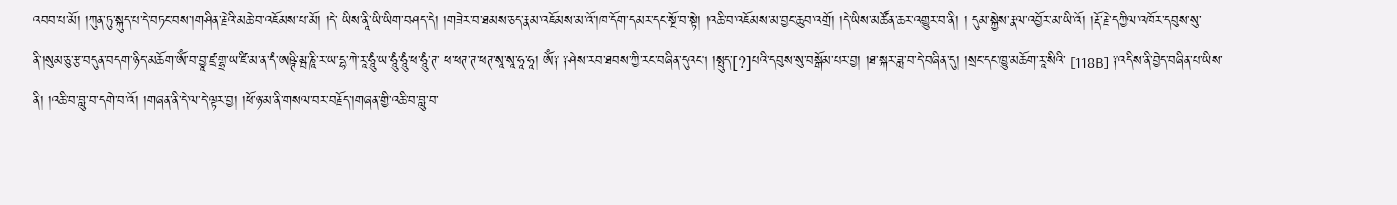འབབ་པ་མོ། །ཀུན་ཏུ་སྐུད་པ་དེ་བཏང་བས་།གཤིན་རྗེའི་མཆེ་བ་འཇོམས་པ་མོ། །དེ་ ཡིས་ནཱི་ཡི་ཡིག་བཤད་དེ། །གཟེར་བ་ཐམས་ཅད་རྣམ་འཇོམས་མ་འོ་།ཁ་དོག་དམར་དང་སྔོ་བ་སྟེ། །འཆི་བ་འཇོམས་མ་བྱང་ཆུབ་འགྲོ། །དེ་ཡིས་མཚོན་ཆར་འགྱུར་བ་ནི། ། དུམ་སྐྱེས་རྣལ་འབྱོར་མ་ཡི་འོ། །རྡོ་རྗེ་དཀྱིལ་འཁོར་དབུས་སུ་ནི་།སུམ་ཅུ་རྩ་བདུན་བདག་ཉིད་མཆོག་ཨོཾ་བ་བྱཱ་ཛྲ་གྷྲ་ཡ་ཛི་མ་ན་དཾ་ཨཥྚི་མྦ་ཎཱི་ར་ཡ་དྷ་ཀེ་རཱ་ཧཱུཾ་ཡ་ཧཱུཾ་ཧཱུཾ་ཕ་ཧཱུཾ་ཊ་ ཕ་ཕཊ་ཊ་ཕཊ་སཱ་སཱ་ཧཱ་ཧཱ། ཨོཾ༑ ༑ཤེས་རབ་ཐབས་ཀྱི་རང་བཞིན་དུའང། །སྤུད་[?]པའི་དབུས་སུ་བསྒོམ་པར་བྱ། །ཐ་སྐར་ཟླ་བ་དེ་བཞིན་དུ། །སྲང་དང་ཁྱུ་མཆོག་རཱ་སིའི་ [118B] ༑འདིས་ནི་བྱེད་བཞིན་པ་ཡིས་ནི། །འཆི་བ་བླུ་བ་དགེ་བ་འོ། །གཞན་ནི་དེ་ལ་དེ་ལྟར་བྱ། །ཕོ་ཉ་མ་ནི་གསལ་བར་བརྗོད་།གཞན་གྱི་འཆི་བ་བླུ་བ་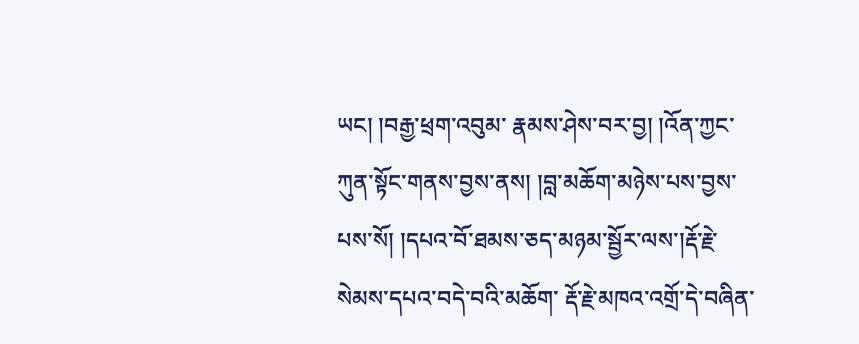ཡང། །བརྒྱ་ཕྲག་འབུམ་ རྣམས་ཤེས་བར་བྱ། །འོན་ཀྱང་ཀུན་སྟོང་གནས་བྱས་ནས། །བླ་མཆོག་མཉེས་པས་བྱས་པས་སོ། །དཔའ་བོ་ཐམས་ཅད་མཉམ་སྦྱོར་ལས་།རྡོ་རྗེ་སེམས་དཔའ་བདེ་བའི་མཆོག་ རྡོ་རྗེ་མཁའ་འགྲོ་དེ་བཞིན་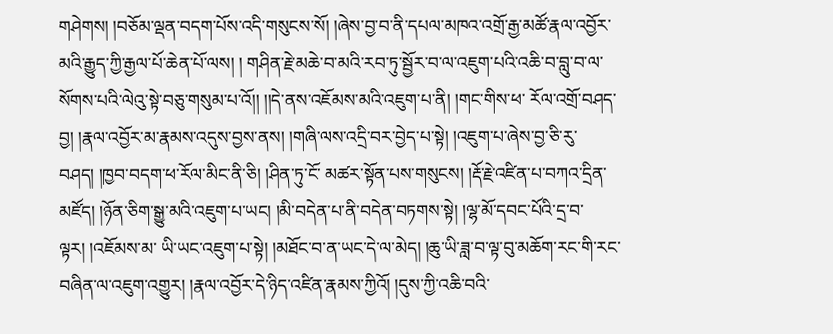གཤེགས། །བཅོམ་ལྡན་བདག་པོས་འདི་གསུངས་སོ། །ཞེས་བྱ་བ་ནི་དཔལ་མཁའ་འགྲོ་རྒྱ་མཚོ་རྣལ་འབྱོར་མའི་རྒྱུད་ཀྱི་རྒྱལ་པོ་ཆེན་པོ་ལས། ། གཤིན་རྗེ་མཆེ་བ་མའི་རབ་ཏུ་སྦྱོར་བ་ལ་འཇུག་པའི་འཆི་བ་བླུ་བ་ལ་སོགས་པའི་ལེའུ་སྟེ་བཅུ་གསུམ་པ་འོ།། །།དེ་ནས་འཇོམས་མའི་འཇུག་པ་ནི། །གང་གིས་ཕ་ རོལ་འགྲོ་བཤད་བྱ། །རྣལ་འབྱོར་མ་རྣམས་འདུས་བྱས་ནས། །གཞི་ལས་འདྲི་བར་བྱེད་པ་སྟེ། །འཇུག་པ་ཞེས་བྱ་ཅི་རུ་བཤད། །ཁྱབ་བདག་ཕ་རོལ་མིང་ནི་ཅི། །ཤིན་ཏུ་ངོ་ མཚར་སྟོན་པས་གསུངས། །རྡོ་རྗེ་འཛིན་པ་བཀའ་དྲིན་མཛོད། །ཉོན་ཅིག་སྒྱུ་མའི་འཇུག་པ་ཡང། །མི་བདེན་པ་ནི་བདེན་བཏགས་སྟེ། །ལྷ་མོ་དབང་པོའི་དྲ་བ་ལྟར། །འཇོམས་མ་ ཡི་ཡང་འཇུག་པ་སྟེ། །མཐོང་བ་ན་ཡང་དེ་ལ་མེད། །ཆུ་ཡི་ཟླ་བ་ལྟ་བུ་མཆོག་རང་གི་རང་བཞིན་ལ་འཇུག་འགྱུར། །རྣལ་འབྱོར་དེ་ཉིད་འཛིན་རྣམས་ཀྱིའོ། །དུས་ཀྱི་འཆི་བའི་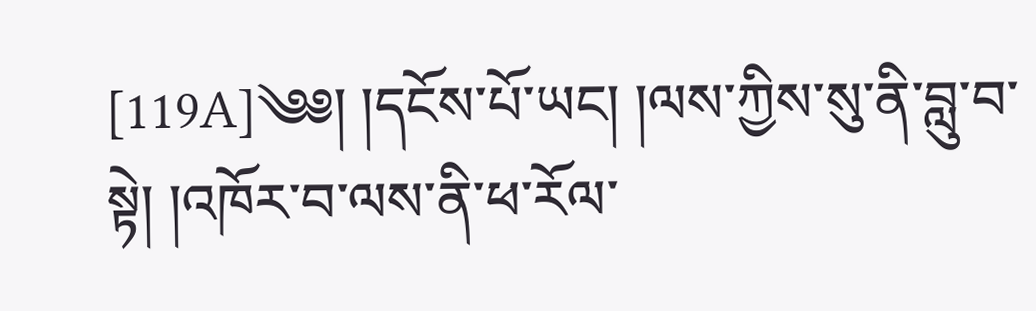[119A]༄༅། །དངོས་པོ་ཡང། །ལས་ཀྱིས་སུ་ནི་བླུ་བ་སྟེ། །འཁོར་བ་ལས་ནི་ཕ་རོལ་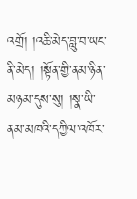འགྲོ། །འཆི་མེད་བླུ་བ་ཡང་ནི་མེད། །སྟོན་གྱི་ནམ་ཉིན་མཉམ་དུས་སུ། །སྣ་ཡི་ ནམ་མཁའི་དཀྱིལ་འཁོར་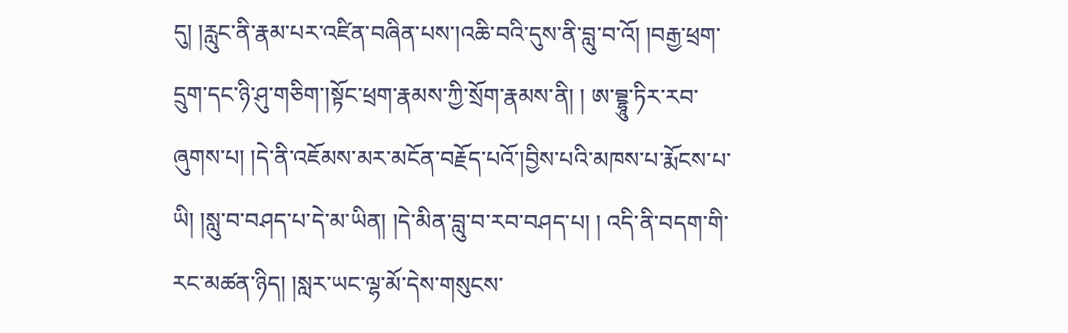དུ། །རླུང་ནི་རྣམ་པར་འཛིན་བཞིན་པས་།འཆི་བའི་དུས་ནི་བླུ་བ་འོ། །བརྒྱ་ཕྲག་དྲུག་དང་ཉི་ཤུ་གཅིག་།སྟོང་ཕྲག་རྣམས་ཀྱི་སྲོག་རྣམས་ནི། ། ཨ་བྡྷཱུ་ཏིར་རབ་ཞུགས་པ། །དེ་ནི་འཇོམས་མར་མངོན་བརྗོད་པའོ་།བྱིས་པའི་མཁས་པ་རྨོངས་པ་ཡི། །སླུ་བ་བཤད་པ་དེ་མ་ཡིན། །དེ་མིན་བླུ་བ་རབ་བཤད་པ། ། འདི་ནི་བདག་གི་རང་མཚན་ཉིད། །སླར་ཡང་ལྷ་མོ་དེས་གསུངས་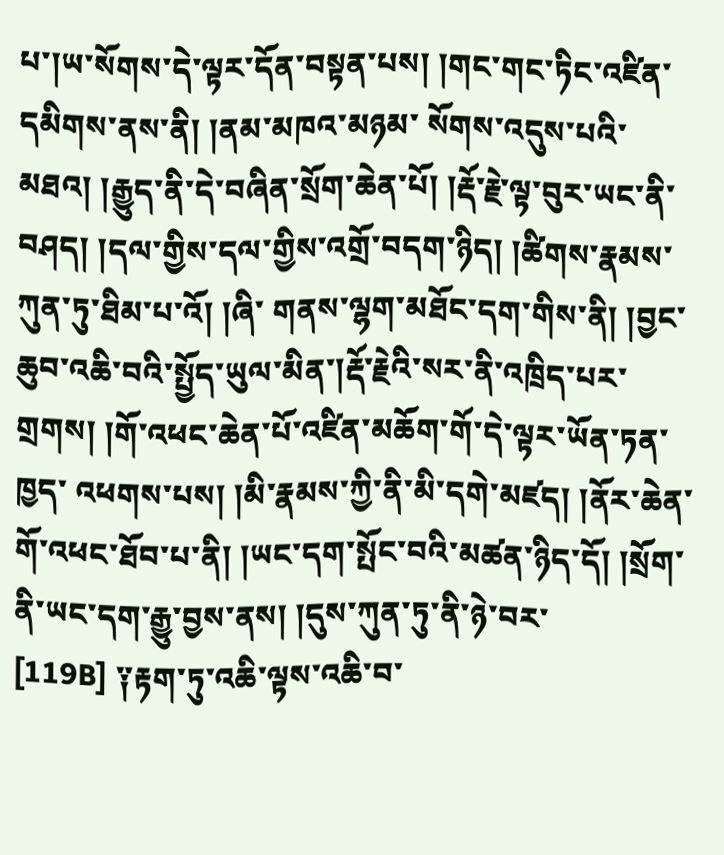པ་།ཡ་སོགས་དེ་ལྟར་དོན་བསྟན་པས། །གང་གང་ཏིང་འཛིན་དམིགས་ནས་ནི། །ནམ་མཁའ་མཉམ་ སོགས་འདུས་པའི་མཐའ། །རྒྱུད་ནི་དེ་བཞིན་སྲོག་ཆེན་པོ། །རྡོ་རྗེ་ལྟ་བུར་ཡང་ནི་བཤད། །དལ་གྱིས་དལ་གྱིས་འགྲོ་བདག་ཉིད། །ཚིགས་རྣམས་ཀུན་ཏུ་ཐིམ་པ་འོ། །ཞི་ གནས་ལྷག་མཐོང་དག་གིས་ནི། །བྱང་ཆུབ་འཆི་བའི་སྤྱོད་ཡུལ་མིན་།རྡོ་རྗེའི་སར་ནི་འཁྲིད་པར་གྲགས། །གོ་འཕང་ཆེན་པོ་འཛིན་མཆོག་གོ་དེ་ལྟར་ཡོན་ཏན་ཁྱད་ འཕགས་པས། །མི་རྣམས་ཀྱི་ནི་མི་དགེ་མཛད། །ནོར་ཆེན་གོ་འཕང་ཐོབ་པ་ནི། །ཡང་དག་སྤོང་བའི་མཚན་ཉིད་དོ། །སྲོག་ནི་ཡང་དག་རྒྱུ་བྱས་ནས། །དུས་ཀུན་ཏུ་ནི་ཉེ་བར་ [119B] ༑རྟག་ཏུ་འཆི་ལྟས་འཆི་བ་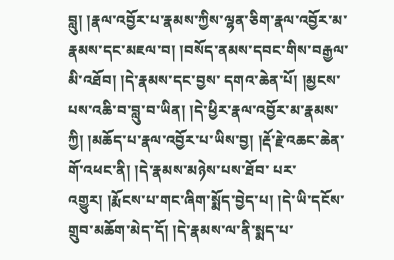བླུ། །རྣལ་འབྱོར་པ་རྣམས་ཀྱིས་ལྷན་ཅིག་རྣལ་འབྱོར་མ་རྣམས་དང་མཇལ་བ། །བསོད་ནམས་དབང་གིས་བརྒྱལ་མི་འཐོབ། །དེ་རྣམས་དང་བྱས་ དགའ་ཆེན་པོ། །མྱངས་པས་འཆི་བ་བླུ་བ་ཡིན། །དེ་ཕྱིར་རྣལ་འབྱོར་མ་རྣམས་ཀྱི། །མཆོད་པ་རྣལ་འབྱོར་པ་ཡིས་བྱ། །རྡོ་རྗེ་འཆང་ཆེན་གོ་འཕང་ནི། །དེ་རྣམས་མཉེས་པས་ཐོབ་ པར་འགྱུར། །རྨོངས་པ་གང་ཞིག་སྨོད་བྱེད་པ། །དེ་ཡི་དངོས་གྲུབ་མཆོག་མེད་དོ། །དེ་རྣམས་ལ་ནི་སྨད་པ་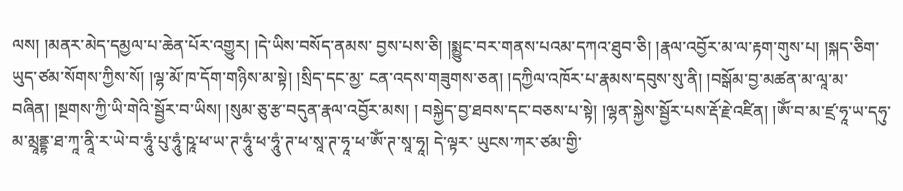ལས། །མནར་མེད་དམྱལ་པ་ཆེན་པོར་འགྱུར། །དེ་ཡིས་བསོད་ནམས་ བྱས་པས་ཅི། །སྨྱུང་བར་གནས་པའམ་དཀའ་ཐུབ་ཅི། །རྣལ་འབྱོར་མ་ལ་རྟག་གུས་པ། །སྐད་ཅིག་ཡུད་ཙམ་སོགས་ཀྱིས་སོ། །ལྷ་མོ་ཁ་དོག་གཉིས་མ་སྟེ། །སྲིད་དང་མྱ་ ངན་འདས་གཟུགས་ཅན། །དཀྱིལ་འཁོར་པ་རྣམས་དབུས་སུ་ནི། །བསྒོམ་བྱ་མཚན་མ་ལཱ་མ་བཞིན། །སྔགས་ཀྱི་ཡི་གེའི་སྦྱོར་བ་ཡིས། །སུམ་ཅུ་རྩ་བདུན་རྣལ་འབྱོར་མས། ། བསྐྱེད་བྱ་ཐབས་དང་བཅས་པ་སྟེ། །ལྷན་སྐྱེས་སྦྱོར་པས་རྡོ་རྗེ་འཛིན། །ཨོཾ་བ་མ་ཛྲ་ཧཱ་ཡ་དཧུ་མ་མྲཱནྡྷ་ཐ་ཀཱ་ནཱི་ར་ཡེ་བ་ཧཱུཾ་པུ་ཧཱུཾ་ཥཱ་ཕ་ཡ་ཊ་ཧཱུཾ་ཕ་ཧཱུཾ་ཊ་ཕ་སཱ་ཊ་ཧཱ་ཕ་ཨོཾ་ཊ་སཱ་ཧཱ། དེ་ལྟར་ ཡུངས་ཀར་ཙམ་གྱི་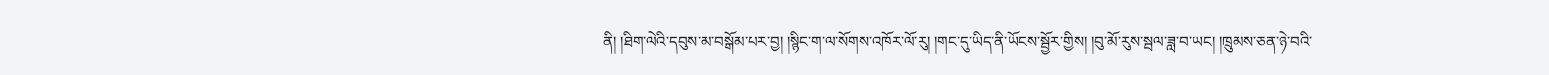ནི། །ཐིག་ལེའི་དབུས་མ་བསྒོམ་པར་བྱ། །སྙིང་ག་ལ་སོགས་འཁོར་ལོ་རུ། །གང་དུ་ཡིད་ནི་ཡོངས་སྦྱོར་གྱིས། །བུ་མོ་རུས་སྦལ་ཟླ་བ་ཡང། །ཁྲུམས་ཅན་ཉེ་བའི་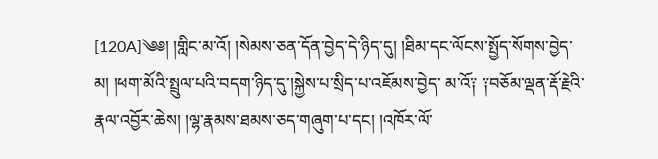[120A]༄༅། །གླིང་མ་འོ། །སེམས་ཅན་དོན་བྱེད་དེ་ཉིད་དུ། །ཐིམ་དང་ལོངས་སྤྱོད་སོགས་བྱེད་མ། །ཕག་མོའི་སྤྲུལ་པའི་བདག་ཉིད་དུ་།སྐྱེས་པ་སྲིད་པ་འཇོམས་བྱེད་ མ་འོ༑ ༑བཅོམ་ལྡན་རྡོ་རྗེའི་རྣལ་འབྱོར་ཆེས། །ལྷ་རྣམས་ཐམས་ཅད་གཞུག་པ་དང། །འཁོར་ལོ་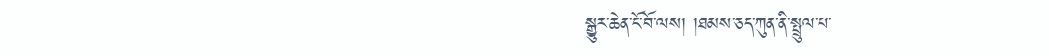སྒྱུར་ཆེན་ངོ་བོ་ལས། །ཐམས་ཅད་ཀུན་ནི་སྤྲུལ་པ་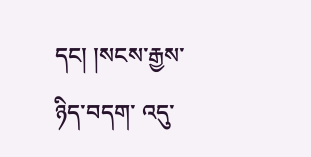དང། །སངས་རྒྱས་ཉིད་བདག་ འདུ་